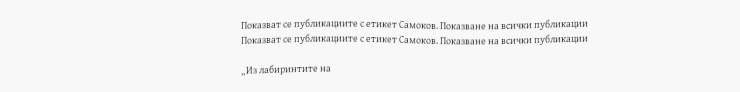Показват се публикациите с етикет Самоков. Показване на всички публикации
Показват се публикациите с етикет Самоков. Показване на всички публикации

„Из лабиринтите на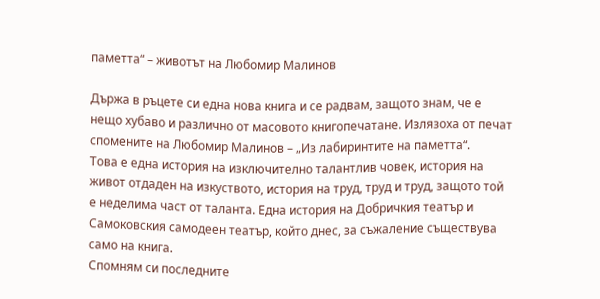паметта“ – животът на Любомир Малинов

Държа в ръцете си една нова книга и се радвам, защото знам, че е нещо хубаво и различно от масовото книгопечатане. Излязоха от печат спомените на Любомир Малинов – „Из лабиринтите на паметта“.
Това е една история на изключително талантлив човек, история на живот отдаден на изкуството, история на труд, труд и труд, защото той е неделима част от таланта. Една история на Добричкия театър и Самоковския самодеен театър, който днес, за съжаление съществува само на книга.
Спомням си последните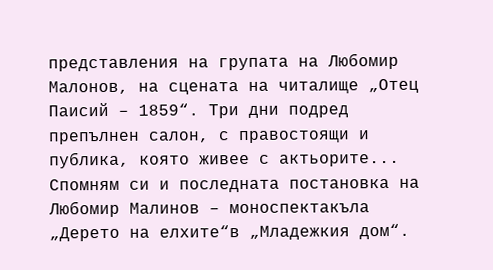представления на групата на Любомир Малонов, на сцената на читалище „Отец Паисий – 1859“. Три дни подред препълнен салон, с правостоящи и публика, която живее с актьорите...
Спомням си и последната постановка на Любомир Малинов – моноспектакъла „Дерето на елхите“в „Младежкия дом“.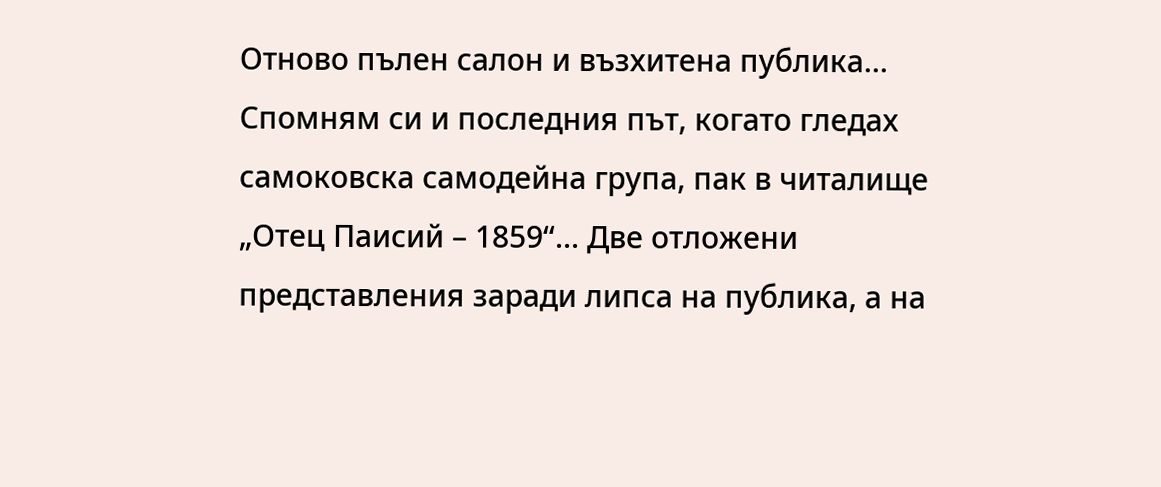Отново пълен салон и възхитена публика...
Спомням си и последния път, когато гледах самоковска самодейна група, пак в читалище „Отец Паисий – 1859“... Две отложени представления заради липса на публика, а на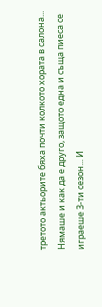третото актьорите бяха почти колкото хората в салона... Нямаше и как да е друго, защото една и съща пиеса се играеше 3-ти сезон... И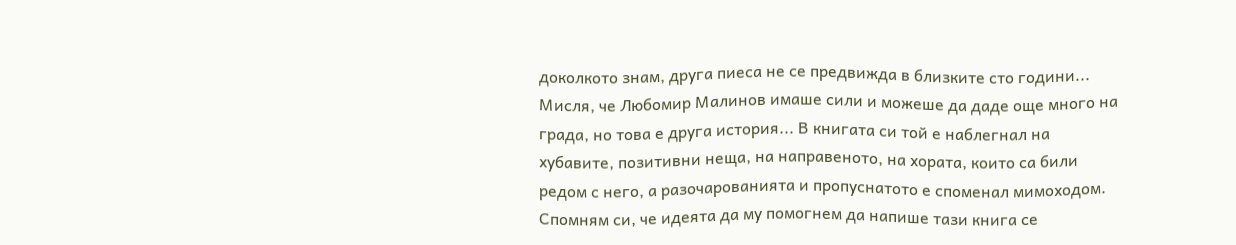доколкото знам, друга пиеса не се предвижда в близките сто години...
Мисля, че Любомир Малинов имаше сили и можеше да даде още много на града, но това е друга история... В книгата си той е наблегнал на хубавите, позитивни неща, на направеното, на хората, които са били редом с него, а разочарованията и пропуснатото е споменал мимоходом.
Спомням си, че идеята да му помогнем да напише тази книга се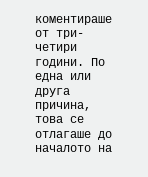коментираше от три-четири години. По една или друга причина, това се отлагаше до началото на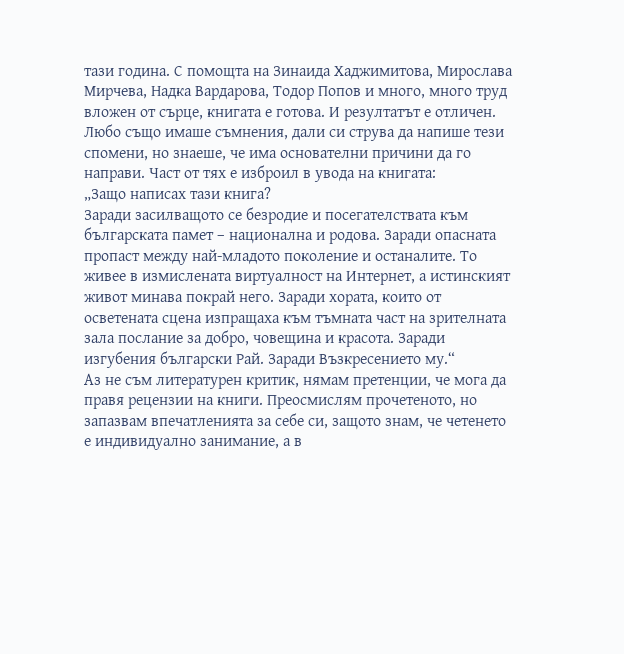тази година. С помощта на Зинаида Хаджимитова, Мирослава Мирчева, Надка Вардарова, Тодор Попов и много, много труд вложен от сърце, книгата е готова. И резултатът е отличен.
Любо също имаше съмнения, дали си струва да напише тези спомени, но знаеше, че има основателни причини да го направи. Част от тях е изброил в увода на книгата:
„Защо написах тази книга?
Заради засилващото се безродие и посегателствата към българската памет – национална и родова. Заради опасната пропаст между най-младото поколение и останалите. То живее в измислената виртуалност на Интернет, а истинският живот минава покрай него. Заради хората, които от осветената сцена изпращаха към тъмната част на зрителната зала послание за добро, човещина и красота. Заради изгубения български Рай. Заради Възкресението му.“
Аз не съм литературен критик, нямам претенции, че мога да правя рецензии на книги. Преосмислям прочетеното, но запазвам впечатленията за себе си, защото знам, че четенето е индивидуално занимание, а в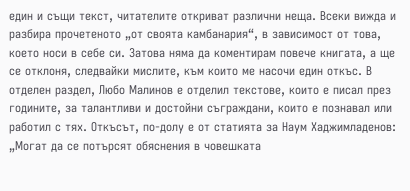един и същи текст, читателите откриват различни неща. Всеки вижда и разбира прочетеното „от своята камбанария“, в зависимост от това, което носи в себе си. Затова няма да коментирам повече книгата, а ще се отклоня, следвайки мислите, към които ме насочи един откъс. В отделен раздел, Любо Малинов е отделил текстове, които е писал през годините, за талантливи и достойни съграждани, които е познавал или работил с тях. Откъсът, по-долу е от статията за Наум Хаджимладенов:
„Могат да се потърсят обяснения в човешката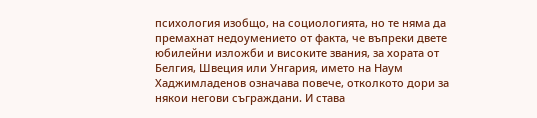психология изобщо, на социологията, но те няма да премахнат недоумението от факта, че въпреки двете юбилейни изложби и високите звания, за хората от Белгия, Швеция или Унгария, името на Наум Хаджимладенов означава повече, отколкото дори за някои негови съграждани. И става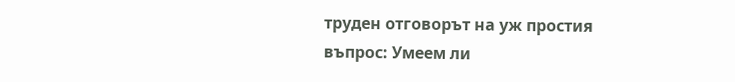труден отговорът на уж простия въпрос: Умеем ли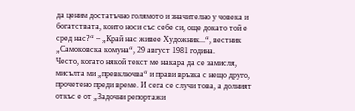да ценим достатъчно голямото и значително у човека и богатствата, които носи със себе си, още докато той е сред нас?“ – „Край нас живее Художник...“, вестник „Самоковска комуна“, 29 август 1981 година.
Често, когато някой текст ме накара да се замисля, мисълта ми „превключва“ и прави връзка с нещо друго, прочетено преди време. И сега се случи това, а долният откъс е от „Задочни репортажи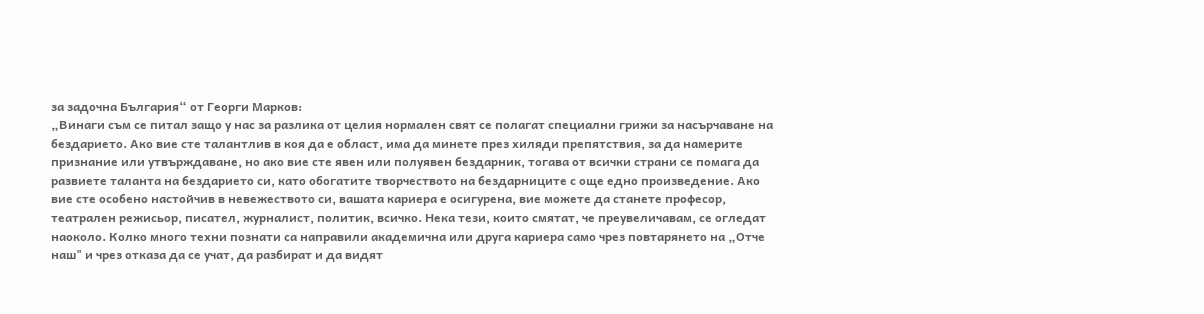за задочна България“ от Георги Марков:
„Винаги съм се питал защо у нас за разлика от целия нормален свят се полагат специални грижи за насърчаване на бездарието. Ако вие сте талантлив в коя да е област, има да минете през хиляди препятствия, за да намерите признание или утвърждаване, но ако вие сте явен или полуявен бездарник, тогава от всички страни се помага да развиете таланта на бездарието си, като обогатите творчеството на бездарниците с още едно произведение. Ако вие сте особено настойчив в невежеството си, вашата кариера е осигурена, вие можете да станете професор, театрален режисьор, писател, журналист, политик, всичко. Нека тези, които смятат, че преувеличавам, се огледат наоколо. Колко много техни познати са направили академична или друга кариера само чрез повтарянето на „Отче наш" и чрез отказа да се учат, да разбират и да видят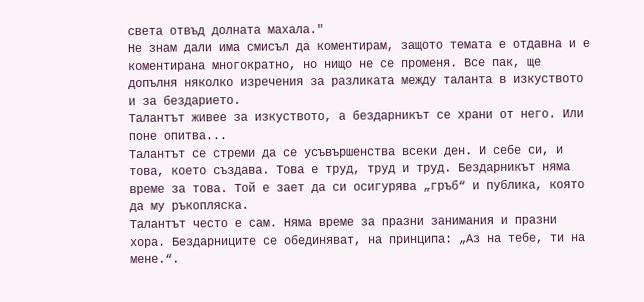света отвъд долната махала."
Не знам дали има смисъл да коментирам, защото темата е отдавна и е коментирана многократно, но нищо не се променя. Все пак, ще допълня няколко изречения за разликата между таланта в изкуството и за бездарието.
Талантът живее за изкуството, а бездарникът се храни от него. Или поне опитва...
Талантът се стреми да се усъвършенства всеки ден. И себе си, и това, което създава. Това е труд, труд и труд. Бездарникът няма време за това. Той е зает да си осигурява „гръб“ и публика, която да му ръкопляска.
Талантът често е сам. Няма време за празни занимания и празни хора. Бездарниците се обединяват, на принципа: „Аз на тебе, ти на мене.“.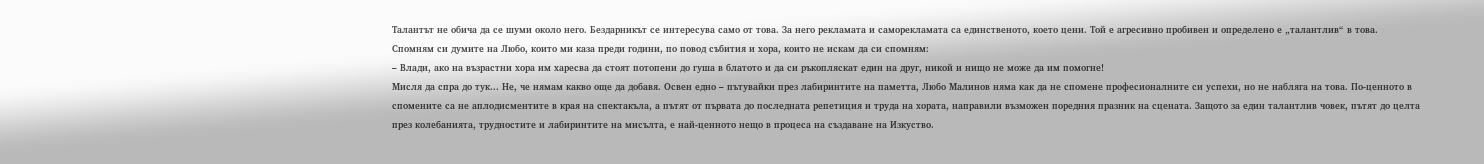Талантът не обича да се шуми около него. Бездарникът се интересува само от това. За него рекламата и саморекламата са единственото, което цени. Той е агресивно пробивен и определено е „талантлив“ в това.
Спомням си думите на Любо, които ми каза преди години, по повод събития и хора, които не искам да си спомням:
– Влади, ако на възрастни хора им харесва да стоят потопени до гуша в блатото и да си ръкопляскат един на друг, никой и нищо не може да им помогне!
Мисля да спра до тук... Не, че нямам какво още да добавя. Освен едно – пътувайки през лабиринтите на паметта, Любо Малинов няма как да не спомене професионалните си успехи, но не набляга на това. По-ценното в спомените са не аплодисментите в края на спектакъла, а пътят от първата до последната репетиция и труда на хората, направили възможен поредния празник на сцената. Защото за един талантлив човек, пътят до целта през колебанията, трудностите и лабиринтите на мисълта, е най-ценното нещо в процеса на създаване на Изкуство.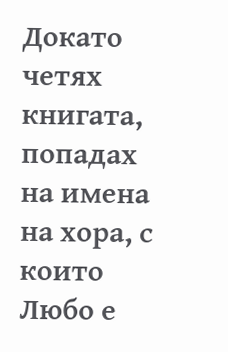Докато четях книгата, попадах на имена на хора, с които Любо е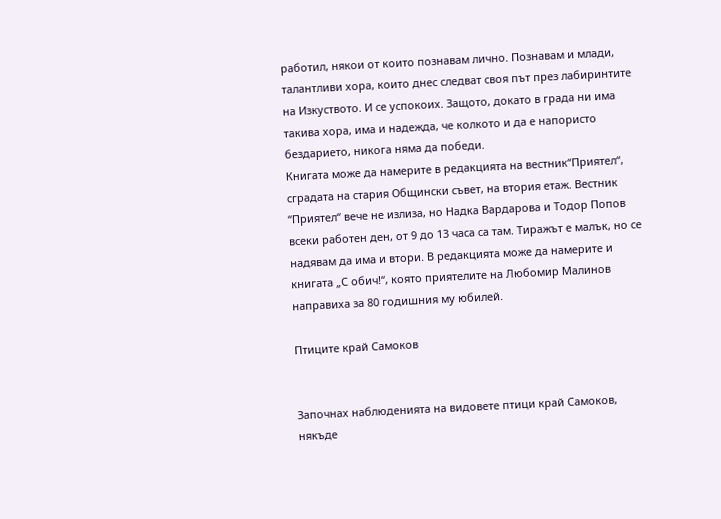работил, някои от които познавам лично. Познавам и млади, талантливи хора, които днес следват своя път през лабиринтите на Изкуството. И се успокоих. Защото, докато в града ни има такива хора, има и надежда, че колкото и да е напористо бездарието, никога няма да победи.
Книгата може да намерите в редакцията на вестник“Приятел“, сградата на стария Общински съвет, на втория етаж. Вестник “Приятел“ вече не излиза, но Надка Вардарова и Тодор Попов всеки работен ден, от 9 до 13 часа са там. Тиражът е малък, но се надявам да има и втори. В редакцията може да намерите и книгата „С обич!“, която приятелите на Любомир Малинов направиха за 80 годишния му юбилей.

Птиците край Самоков


Започнах наблюденията на видовете птици край Самоков, някъде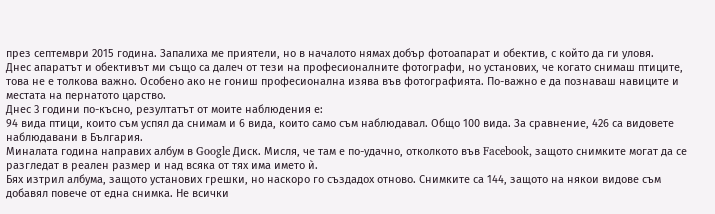през септември 2015 година. Запалиха ме приятели, но в началото нямах добър фотоапарат и обектив, с който да ги уловя.
Днес апаратът и обективът ми също са далеч от тези на професионалните фотографи, но установих, че когато снимаш птиците, това не е толкова важно. Особено ако не гониш професионална изява във фотографията. По-важно е да познаваш навиците и местата на пернатото царство.
Днес 3 години по-късно, резултатът от моите наблюдения е:
94 вида птици, които съм успял да снимам и 6 вида, които само съм наблюдавал. Общо 100 вида. За сравнение, 426 са видовете наблюдавани в България.
Миналата година направих албум в Google Диск. Мисля, че там е по-удачно, отколкото във Facebook, защото снимките могат да се разгледат в реален размер и над всяка от тях има името ѝ.
Бях изтрил албума, защото установих грешки, но наскоро го създадох отново. Снимките са 144, защото на някои видове съм добавял повече от една снимка. Не всички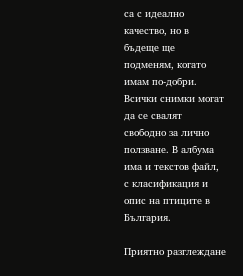са с идеално качество, но в бъдеще ще подменям, когато имам по-добри. Всички снимки могат да се свалят свободно за лично ползване. В албума има и текстов файл, с класификация и опис на птиците в България.

Приятно разглеждане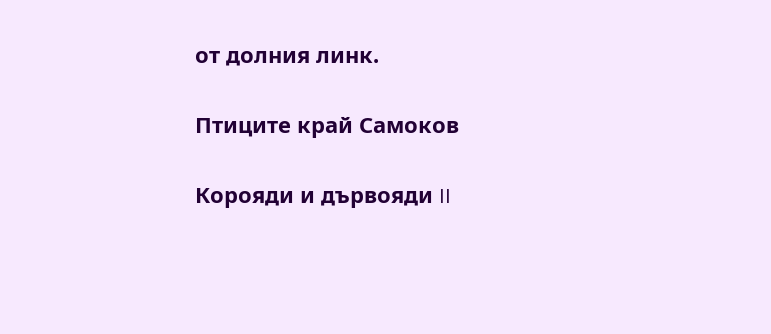от долния линк.

Птиците край Самоков

Корояди и дървояди II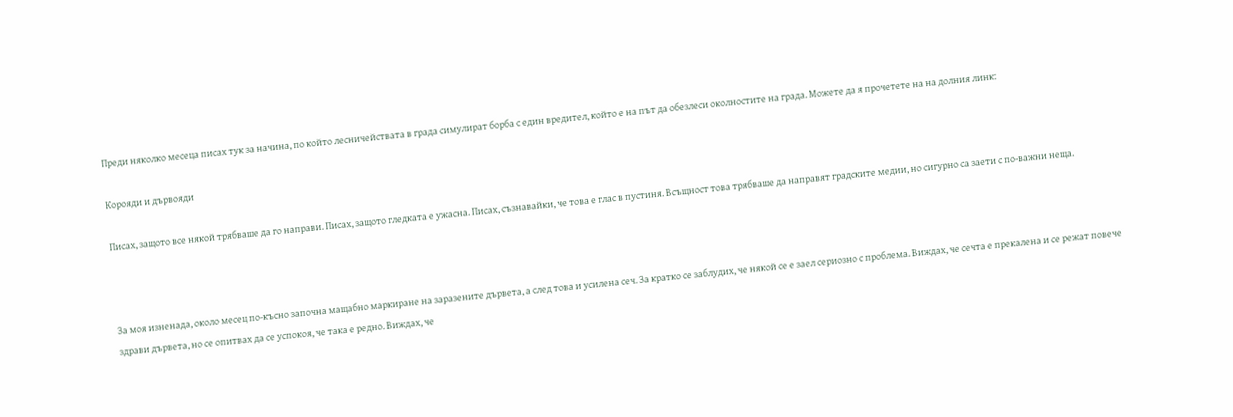Преди няколко месеца писах тук за начина, по който лесничействата в града симулират борба с един вредител, който е на път да обезлеси околностите на града. Можете да я прочетете на на долния линк:

Корояди и дървояди

Писах, защото все някой трябваше да го направи. Писах, защото гледката е ужасна. Писах, съзнавайки, че това е глас в пустиня. Всъщност това трябваше да направят градските медии, но сигурно са заети с по-важни неща.



За моя изненада, около месец по-късно започна мащабно маркиране на заразените дървета, а след това и усилена сеч. За кратко се заблудих, че някой се е заел сериозно с проблема. Виждах, че сечта е прекалена и се режат повече здрави дървета, но се опитвах да се успокоя, че така е редно. Виждах, че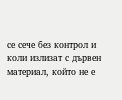се сече без контрол и коли излизат с дървен материал, който не е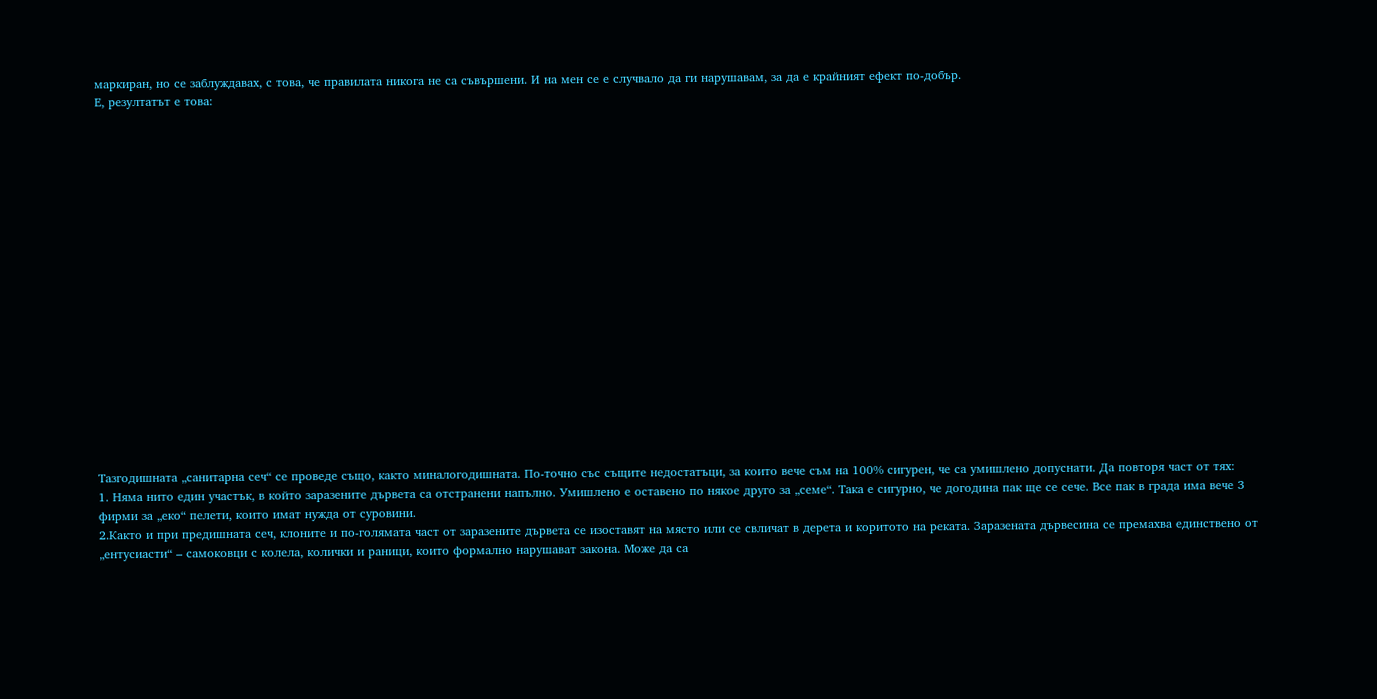маркиран, но се заблуждавах, с това, че правилата никога не са съвършени. И на мен се е случвало да ги нарушавам, за да е крайният ефект по-добър.
Е, резултатът е това:



















Тазгодишната „санитарна сеч“ се проведе също, както миналогодишната. По-точно със същите недостатъци, за които вече съм на 100% сигурен, че са умишлено допуснати. Да повторя част от тях:
1. Няма нито един участък, в който заразените дървета са отстранени напълно. Умишлено е оставено по някое друго за „семе“. Така е сигурно, че догодина пак ще се сече. Все пак в града има вече 3 фирми за „еко“ пелети, които имат нужда от суровини.
2.Както и при предишната сеч, клоните и по-голямата част от заразените дървета се изоставят на място или се свличат в дерета и коритото на реката. Заразената дървесина се премахва единствено от „ентусиасти“ – самоковци с колела, колички и раници, които формално нарушават закона. Може да са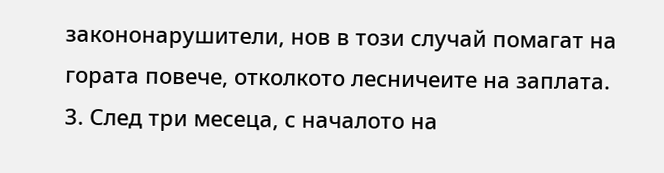закононарушители, нов в този случай помагат на гората повече, отколкото лесничеите на заплата.
3. След три месеца, с началото на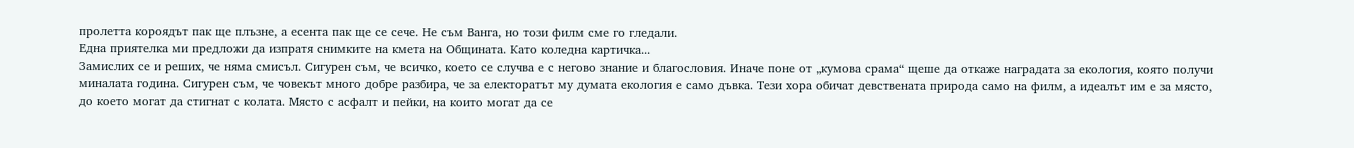пролетта короядът пак ще плъзне, а есента пак ще се сече. Не съм Ванга, но този филм сме го гледали.
Една приятелка ми предложи да изпратя снимките на кмета на Общината. Като коледна картичка...
Замислих се и реших, че няма смисъл. Сигурен съм, че всичко, което се случва е с негово знание и благословия. Иначе поне от „кумова срама“ щеше да откаже наградата за екология, която получи миналата година. Сигурен съм, че човекът много добре разбира, че за електоратът му думата екология е само дъвка. Тези хора обичат девствената природа само на филм, а идеалът им е за място, до което могат да стигнат с колата. Място с асфалт и пейки, на които могат да се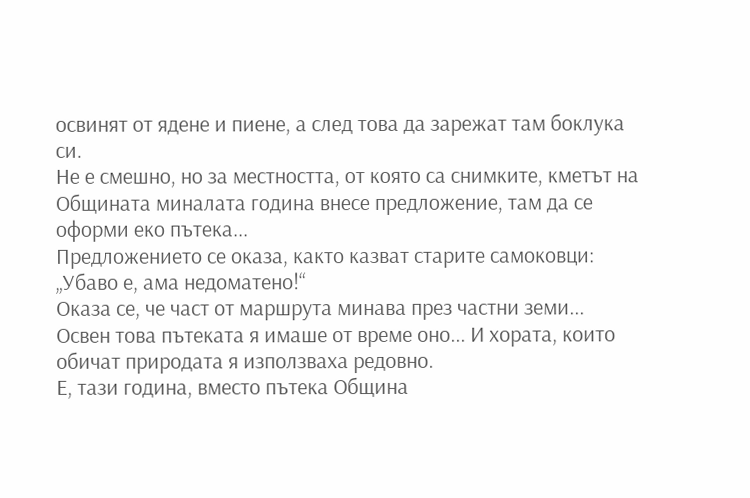освинят от ядене и пиене, а след това да зарежат там боклука си.
Не е смешно, но за местността, от която са снимките, кметът на Общината миналата година внесе предложение, там да се оформи еко пътека...
Предложението се оказа, както казват старите самоковци:
„Убаво е, ама недоматено!“
Оказа се, че част от маршрута минава през частни земи...
Освен това пътеката я имаше от време оно... И хората, които обичат природата я използваха редовно.
Е, тази година, вместо пътека Община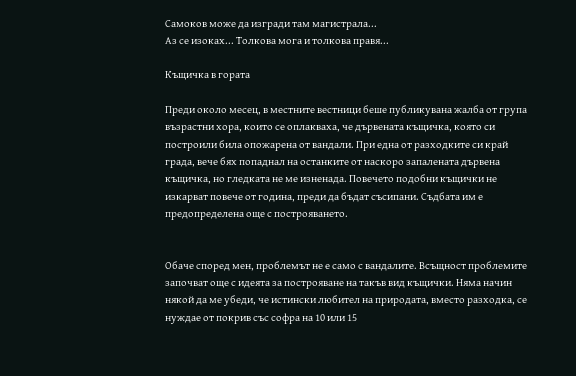Самоков може да изгради там магистрала...
Аз се изоках... Толкова мога и толкова правя...

Къщичка в гората

Преди около месец, в местните вестници беше публикувана жалба от група възрастни хора, които се оплакваха, че дървената къщичка, която си построили била опожарена от вандали. При една от разходките си край града, вече бях попаднал на останките от наскоро запалената дървена къщичка, но гледката не ме изненада. Повечето подобни къщички не изкарват повече от година, преди да бъдат съсипани. Съдбата им е предопределена още с построяването.


Обаче според мен, проблемът не е само с вандалите. Всъщност проблемите започват още с идеята за построяване на такъв вид къщички. Няма начин някой да ме убеди, че истински любител на природата, вместо разходка, се нуждае от покрив със софра на 10 или 15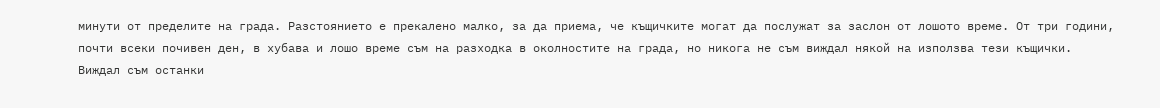минути от пределите на града. Разстоянието е прекалено малко, за да приема, че къщичките могат да послужат за заслон от лошото време. От три години, почти всеки почивен ден, в хубава и лошо време съм на разходка в околностите на града, но никога не съм виждал някой на използва тези къщички.
Виждал съм останки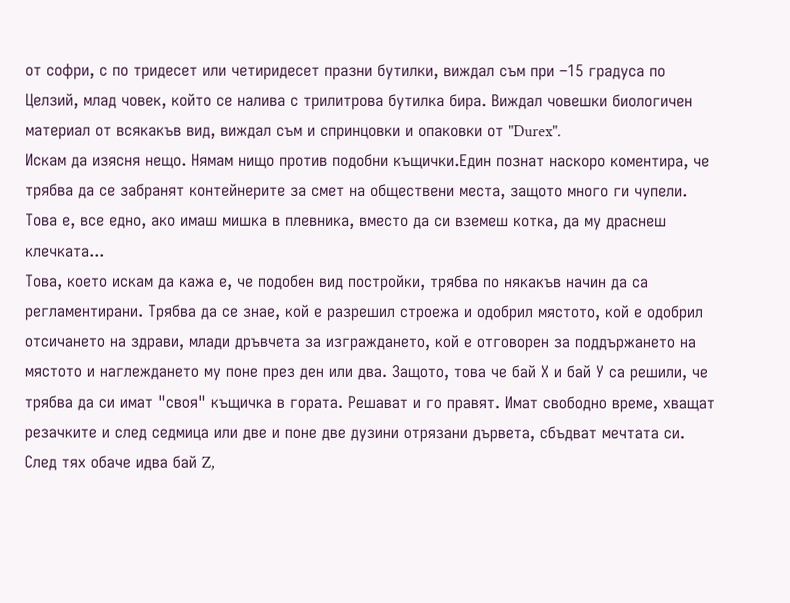от софри, с по тридесет или четиридесет празни бутилки, виждал съм при –15 градуса по Целзий, млад човек, който се налива с трилитрова бутилка бира. Виждал човешки биологичен материал от всякакъв вид, виждал съм и спринцовки и опаковки от "Durex".
Искам да изясня нещо. Нямам нищо против подобни къщички.Един познат наскоро коментира, че трябва да се забранят контейнерите за смет на обществени места, защото много ги чупели. Това е, все едно, ако имаш мишка в плевника, вместо да си вземеш котка, да му драснеш клечката...
Това, което искам да кажа е, че подобен вид постройки, трябва по някакъв начин да са регламентирани. Трябва да се знае, кой е разрешил строежа и одобрил мястото, кой е одобрил отсичането на здрави, млади дръвчета за изграждането, кой е отговорен за поддържането на мястото и наглеждането му поне през ден или два. Защото, това че бай Х и бай У са решили, че трябва да си имат "своя" къщичка в гората. Решават и го правят. Имат свободно време, хващат резачките и след седмица или две и поне две дузини отрязани дървета, сбъдват мечтата си.
След тях обаче идва бай Z,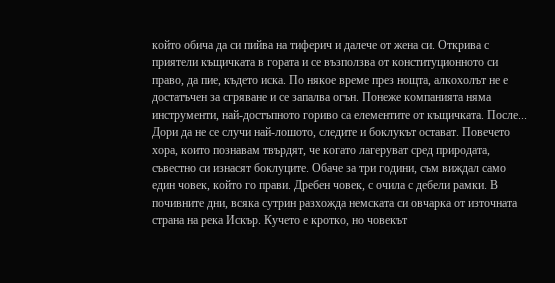който обича да си пийва на тиферич и далече от жена си. Открива с приятели къщичката в гората и се възползва от конституционното си право, да пие, където иска. По някое време през нощта, алкохолът не е достатъчен за сгряване и се запалва огън. Понеже компанията няма инструменти, най-достъпното гориво са елементите от къщичката. После...
Дори да не се случи най-лошото, следите и боклукът остават. Повечето хора, които познавам твърдят, че когато лагеруват сред природата, съвестно си изнасят боклуците. Обаче за три години, съм виждал само един човек, който го прави. Дребен човек, с очила с дебели рамки. В почивните дни, всяка сутрин разхожда немската си овчарка от източната страна на река Искър. Кучето е кротко, но човекът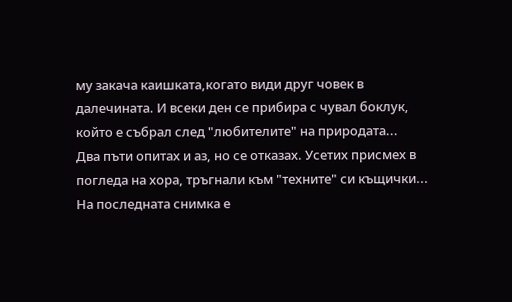му закача каишката,когато види друг човек в далечината. И всеки ден се прибира с чувал боклук, който е събрал след "любителите" на природата...
Два пъти опитах и аз, но се отказах. Усетих присмех в погледа на хора, тръгнали към "техните" си къщички...
На последната снимка е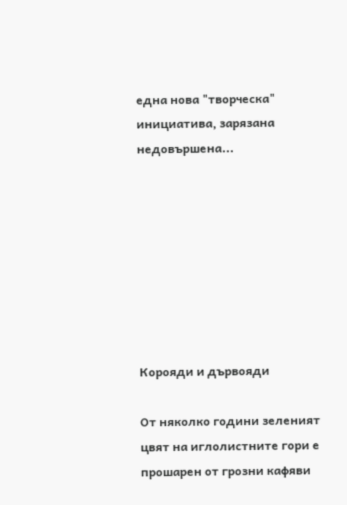една нова "творческа" инициатива, зарязана недовършена...








Корояди и дървояди

От няколко години зеленият цвят на иглолистните гори е прошарен от грозни кафяви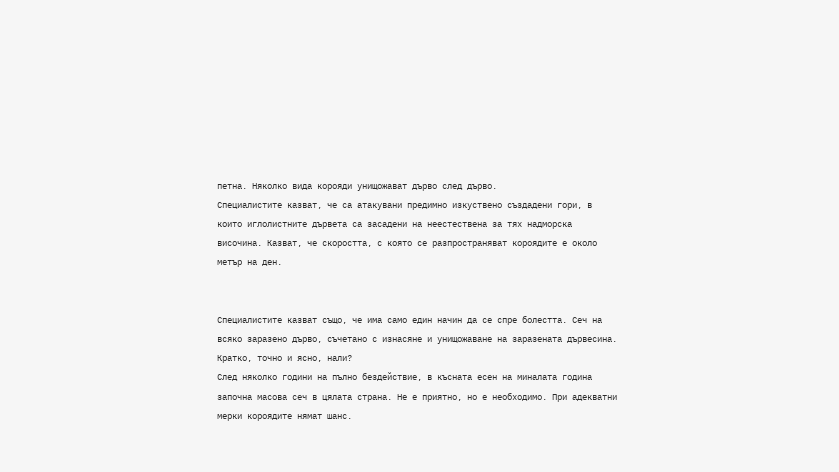петна. Няколко вида корояди унищожават дърво след дърво.
Специалистите казват, че са атакувани предимно изкуствено създадени гори, в които иглолистните дървета са засадени на неестествена за тях надморска височина. Казват, че скоростта, с която се разпространяват короядите е около метър на ден.


Специалистите казват също, че има само един начин да се спре болестта. Сеч на всяко заразено дърво, съчетано с изнасяне и унищожаване на заразената дървесина. Кратко, точно и ясно, нали?
След няколко години на пълно бездействие, в късната есен на миналата година започна масова сеч в цялата страна. Не е приятно, но е необходимо. При адекватни мерки короядите нямат шанс.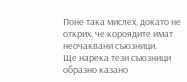Поне така мислех, докато не открих, че короядите имат неочаквани съюзници.
Ще нарека тези съюзници образно казано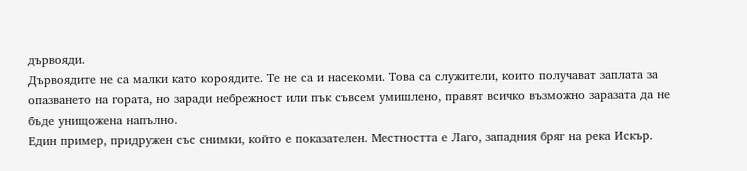дървояди.
Дървоядите не са малки като короядите. Те не са и насекоми. Това са служители, които получават заплата за опазването на гората, но заради небрежност или пък съвсем умишлено, правят всичко възможно заразата да не бъде унищожена напълно.
Един пример, придружен със снимки, който е показателен. Местността е Лаго, западния бряг на река Искър.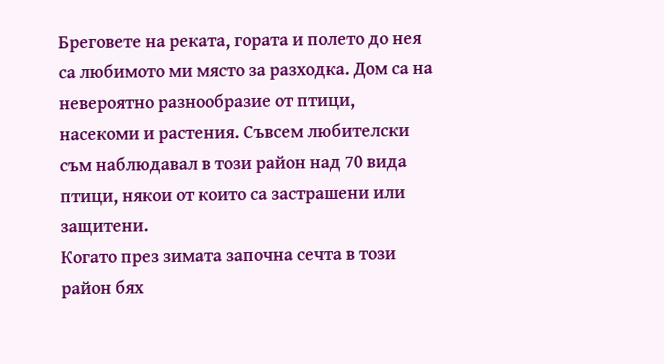Бреговете на реката, гората и полето до нея са любимото ми място за разходка. Дом са на невероятно разнообразие от птици, насекоми и растения. Съвсем любителски съм наблюдавал в този район над 70 вида птици, някои от които са застрашени или защитени.
Когато през зимата започна сечта в този район бях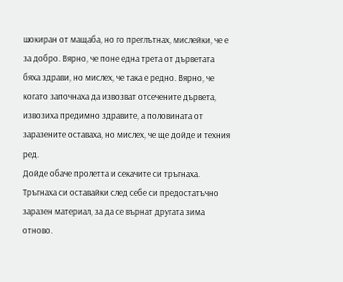шокиран от мащаба, но го преглътнах, мислейки, че е за добро. Вярно, че поне една трета от дърветата бяха здрави, но мислех, че така е редно. Вярно, че когато започнаха да извозват отсечените дървета, извозиха предимно здравите, а половината от заразените оставаха, но мислех, че ще дойде и техния ред.
Дойде обаче пролетта и секачите си тръгнаха. Тръгнаха си оставайки след себе си предостатъчно заразен материал, за да се върнат другата зима отново.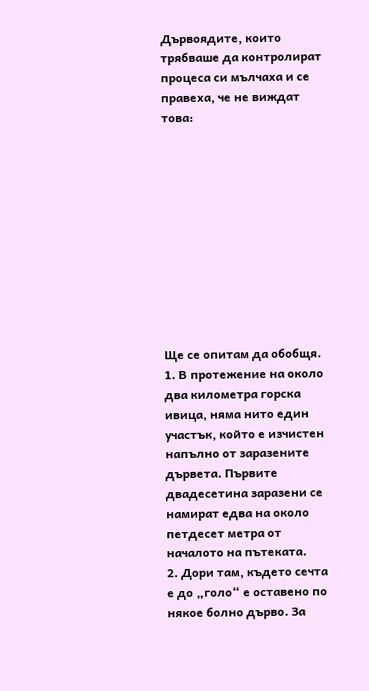Дървоядите, които трябваше да контролират процеса си мълчаха и се правеха, че не виждат това:











Ще се опитам да обобщя.
1. В протежение на около два километра горска ивица, няма нито един участък, който е изчистен напълно от заразените дървета. Първите двадесетина заразени се намират едва на около петдесет метра от началото на пътеката.
2. Дори там, където сечта е до „голо“ е оставено по някое болно дърво. За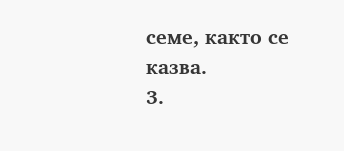семе, както се казва.
3.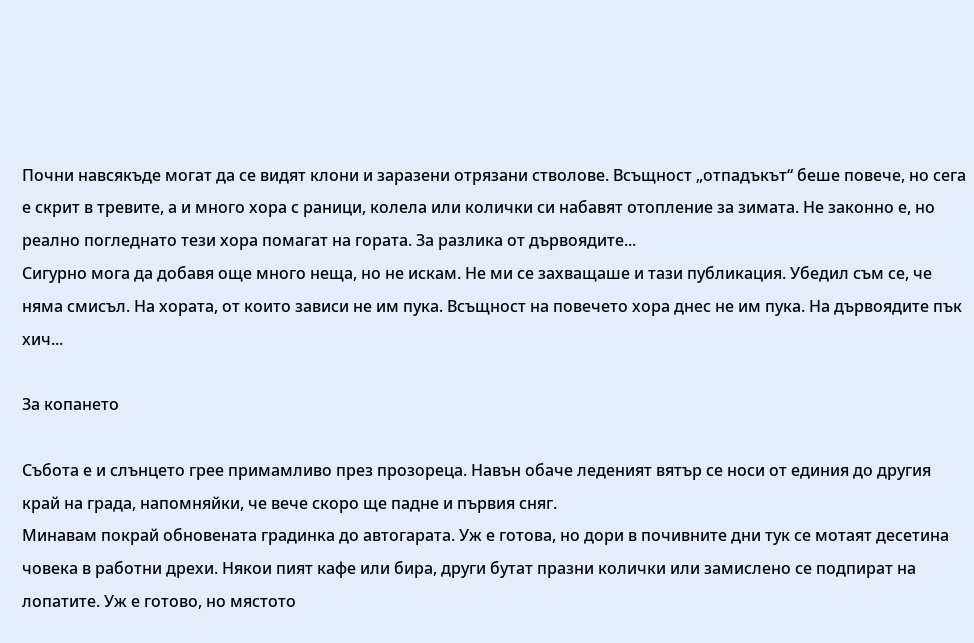Почни навсякъде могат да се видят клони и заразени отрязани стволове. Всъщност „отпадъкът“ беше повече, но сега е скрит в тревите, а и много хора с раници, колела или колички си набавят отопление за зимата. Не законно е, но реално погледнато тези хора помагат на гората. За разлика от дървоядите...
Сигурно мога да добавя още много неща, но не искам. Не ми се захващаше и тази публикация. Убедил съм се, че няма смисъл. На хората, от които зависи не им пука. Всъщност на повечето хора днес не им пука. На дървоядите пък хич...

За копането

Събота е и слънцето грее примамливо през прозореца. Навън обаче леденият вятър се носи от единия до другия край на града, напомняйки, че вече скоро ще падне и първия сняг.
Минавам покрай обновената градинка до автогарата. Уж е готова, но дори в почивните дни тук се мотаят десетина човека в работни дрехи. Някои пият кафе или бира, други бутат празни колички или замислено се подпират на лопатите. Уж е готово, но мястото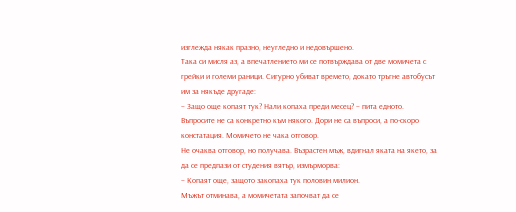изглежда някак празно, неугледно и недовършено.
Така си мисля аз, а впечатлението ми се потвърждава от две момичета с грейки и големи раници. Сигурно убиват времето, докато тръгне автобусът им за някъде другаде:
– Защо още копаят тук? Нали копаха преди месец? – пита едното.
Въпросите не са конкретно към някого. Дори не са въпроси, а по-скоро констатация. Момичето не чака отговор.
Не очаква отговор, но получава. Възрастен мъж, вдигнал яката на якето, за да се предпази от студения вятър, измърморва:
– Копаят още, защото закопаха тук половин милион.
Мъжът отминава, а момичетата започват да се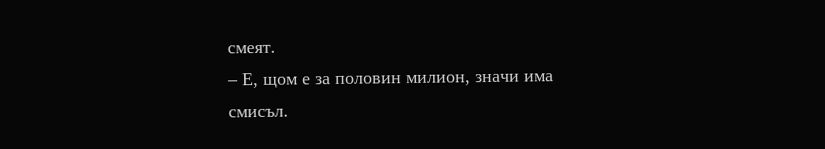смеят.
– Е, щом е за половин милион, значи има смисъл.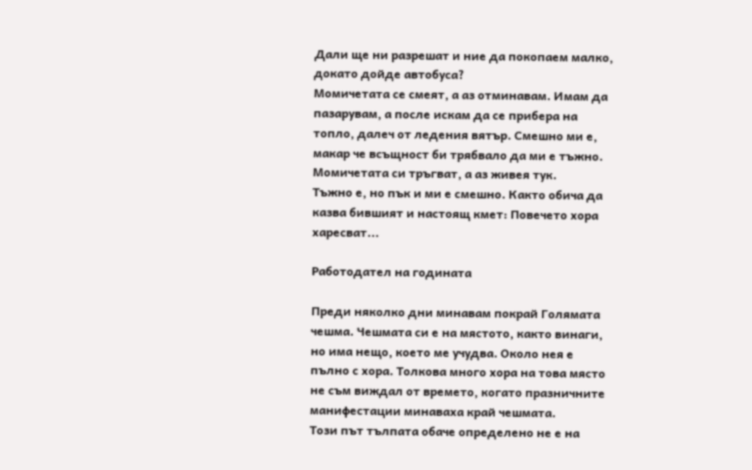Дали ще ни разрешат и ние да покопаем малко, докато дойде автобуса?
Момичетата се смеят, а аз отминавам. Имам да пазарувам, а после искам да се прибера на топло, далеч от ледения вятър. Смешно ми е, макар че всъщност би трябвало да ми е тъжно. Момичетата си тръгват, а аз живея тук.
Тъжно е, но пък и ми е смешно. Както обича да казва бившият и настоящ кмет: Повечето хора харесват...

Работодател на годината

Преди няколко дни минавам покрай Голямата чешма. Чешмата си е на мястото, както винаги, но има нещо, което ме учудва. Около нея е пълно с хора. Толкова много хора на това място не съм виждал от времето, когато празничните манифестации минаваха край чешмата.
Този път тълпата обаче определено не е на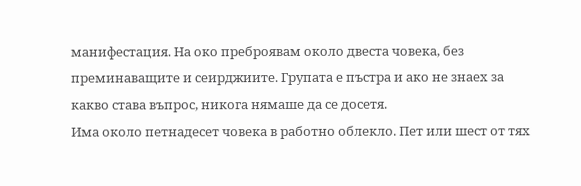манифестация. На око преброявам около двеста човека, без преминаващите и сеирджиите. Групата е пъстра и ако не знаех за какво става въпрос, никога нямаше да се досетя.
Има около петнадесет човека в работно облекло. Пет или шест от тях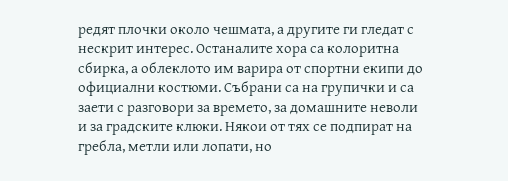редят плочки около чешмата, а другите ги гледат с нескрит интерес. Останалите хора са колоритна сбирка, а облеклото им варира от спортни екипи до официални костюми. Събрани са на групички и са заети с разговори за времето, за домашните неволи и за градските клюки. Някои от тях се подпират на гребла, метли или лопати, но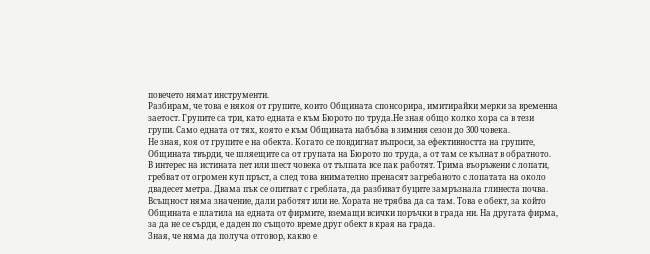повечето нямат инструменти.
Разбирам, че това е някоя от групите, които Общината спонсорира, имитирайки мерки за временна заетост. Групите са три, като едната е към Бюрото по труда.Не зная общо колко хора са в тези групи. Само едната от тях, която е към Общината набъбва в зимния сезон до 300 човека.
Не зная, коя от групите е на обекта. Когато се повдигнат въпроси, за ефективността на групите, Общината твърди, че шляещите са от групата на Бюрото по труда, а от там се кълнат в обратното.
В интерес на истината пет или шест човека от тълпата все пак работят. Трима въоръжени с лопати, гребват от огромен куп пръст, а след това внимателно пренасят загребаното с лопатата на около двадесет метра. Двама пък се опитват с греблата, да разбиват буците замръзнала глинеста почва.
Всъщност няма значение, дали работят или не. Хората не трябва да са там. Това е обект, за който Общината е платила на едната от фирмите, вземащи всички поръчки в града ни. На другата фирма, за да не се сърди, е даден по същото време друг обект в края на града.
Зная, че няма да получа отговор, какво е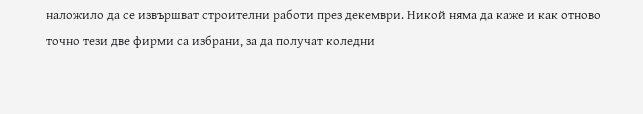наложило да се извършват строителни работи през декември. Никой няма да каже и как отново точно тези две фирми са избрани, за да получат коледни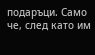подаръци. Само че, след като им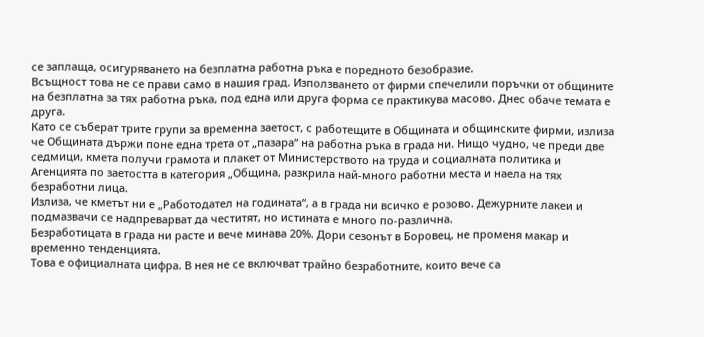се заплаща, осигуряването на безплатна работна ръка е поредното безобразие.
Всъщност това не се прави само в нашия град. Използването от фирми спечелили поръчки от общините на безплатна за тях работна ръка, под една или друга форма се практикува масово. Днес обаче темата е друга.
Като се съберат трите групи за временна заетост, с работещите в Общината и общинските фирми, излиза че Общината държи поне една трета от „пазара“ на работна ръка в града ни. Нищо чудно, че преди две седмици, кмета получи грамота и плакет от Министерството на труда и социалната политика и Агенцията по заетостта в категория „Община, разкрила най-много работни места и наела на тях безработни лица.
Излиза, че кметът ни е „Работодател на годината“, а в града ни всичко е розово. Дежурните лакеи и подмазвачи се надпреварват да честитят, но истината е много по-различна.
Безработицата в града ни расте и вече минава 20%. Дори сезонът в Боровец, не променя макар и временно тенденцията.
Това е официалната цифра. В нея не се включват трайно безработните, които вече са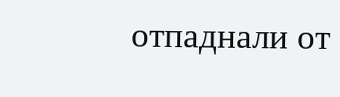отпаднали от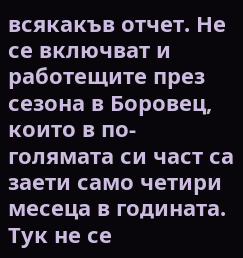всякакъв отчет. Не се включват и работещите през сезона в Боровец, които в по-голямата си част са заети само четири месеца в годината. Тук не се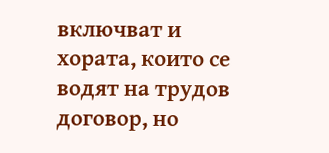включват и хората, които се водят на трудов договор, но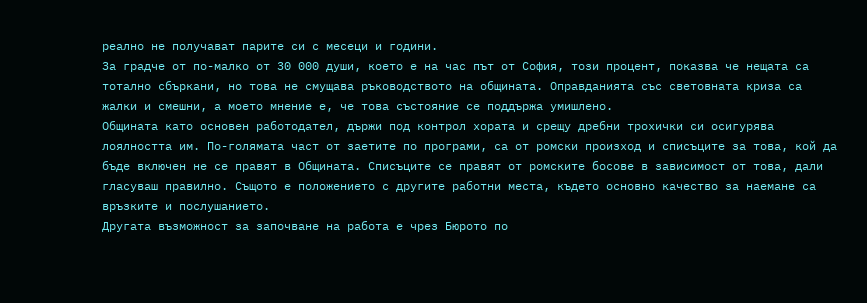реално не получават парите си с месеци и години.
За градче от по-малко от 30 000 души, което е на час път от София, този процент, показва че нещата са тотално сбъркани, но това не смущава ръководството на общината. Оправданията със световната криза са жалки и смешни, а моето мнение е, че това състояние се поддържа умишлено.
Общината като основен работодател, държи под контрол хората и срещу дребни трохички си осигурява лоялността им. По-голямата част от заетите по програми, са от ромски произход и списъците за това, кой да бъде включен не се правят в Общината. Списъците се правят от ромските босове в зависимост от това, дали гласуваш правилно. Същото е положението с другите работни места, където основно качество за наемане са връзките и послушанието.
Другата възможност за започване на работа е чрез Бюрото по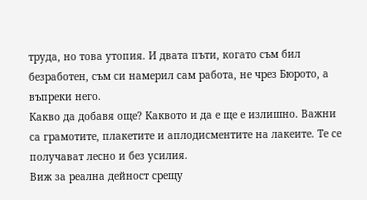труда, но това утопия. И двата пъти, когато съм бил безработен, съм си намерил сам работа, не чрез Бюрото, а въпреки него.
Какво да добавя още? Каквото и да е ще е излишно. Важни са грамотите, плакетите и аплодисментите на лакеите. Те се получават лесно и без усилия.
Виж за реална дейност срещу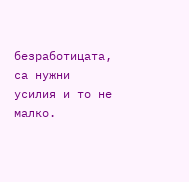безработицата, са нужни усилия и то не малко.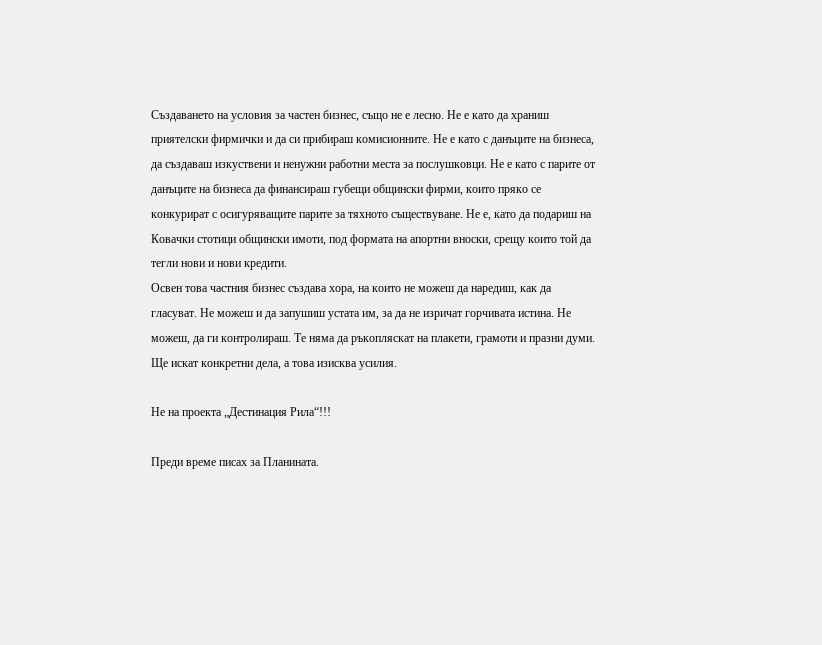Създаването на условия за частен бизнес, също не е лесно. Не е като да храниш приятелски фирмички и да си прибираш комисионните. Не е като с данъците на бизнеса, да създаваш изкуствени и ненужни работни места за послушковци. Не е като с парите от данъците на бизнеса да финансираш губещи общински фирми, които пряко се конкурират с осигуряващите парите за тяхното съществуване. Не е, като да подариш на Ковачки стотици общински имоти, под формата на апортни вноски, срещу които той да тегли нови и нови кредити.
Освен това частния бизнес създава хора, на които не можеш да наредиш, как да гласуват. Не можеш и да запушиш устата им, за да не изричат горчивата истина. Не можеш, да ги контролираш. Те няма да ръкопляскат на плакети, грамоти и празни думи. Ще искат конкретни дела, а това изисква усилия.

Не на проекта „Дестинация Рила“!!!

Преди време писах за Планината.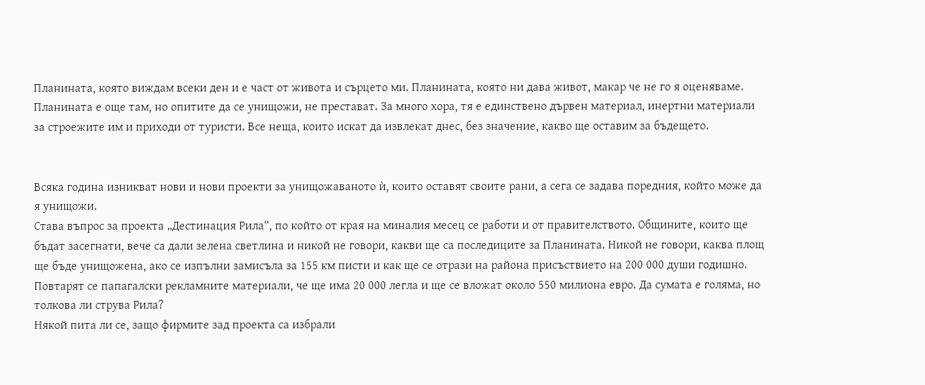Планината, която виждам всеки ден и е част от живота и сърцето ми. Планината, която ни дава живот, макар че не го я оценяваме.
Планината е още там, но опитите да се унищожи, не престават. За много хора, тя е единствено дървен материал, инертни материали за строежите им и приходи от туристи. Все неща, които искат да извлекат днес, без значение, какво ще оставим за бъдещето.


Всяка година изникват нови и нови проекти за унищожаваното ѝ, които оставят своите рани, а сега се задава поредния, който може да я унищожи.
Става въпрос за проекта „Дестинация Рила“, по който от края на миналия месец се работи и от правителството. Общините, които ще бъдат засегнати, вече са дали зелена светлина и никой не говори, какви ще са последиците за Планината. Никой не говори, каква площ ще бъде унищожена, ако се изпълни замисъла за 155 км писти и как ще се отрази на района присъствието на 200 000 души годишно.
Повтарят се папагалски рекламните материали, че ще има 20 000 легла и ще се вложат около 550 милиона евро. Да сумата е голяма, но толкова ли струва Рила?
Някой пита ли се, защо фирмите зад проекта са избрали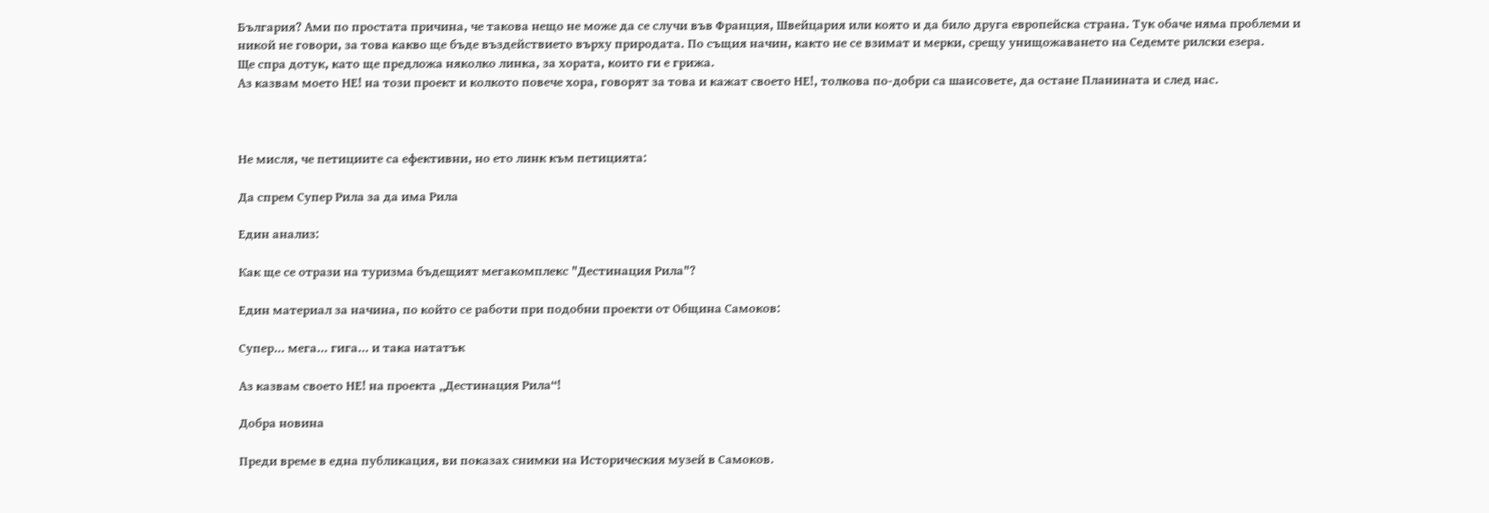България? Ами по простата причина, че такова нещо не може да се случи във Франция, Швейцария или която и да било друга европейска страна. Тук обаче няма проблеми и никой не говори, за това какво ще бъде въздействието върху природата. По същия начин, както не се взимат и мерки, срещу унищожаването на Седемте рилски езера.
Ще спра дотук, като ще предложа няколко линка, за хората, които ги е грижа.
Аз казвам моето НЕ! на този проект и колкото повече хора, говорят за това и кажат своето НЕ!, толкова по-добри са шансовете, да остане Планината и след нас.



Не мисля, че петициите са ефективни, но ето линк към петицията:

Да спрем Супер Рила за да има Рила

Един анализ:

Как ще се отрази на туризма бъдещият мегакомплекс "Дестинация Рила"?

Един материал за начина, по който се работи при подобни проекти от Община Самоков:

Супер… мега… гига… и така нататък

Аз казвам своето НЕ! на проекта „Дестинация Рила“!

Добра новина

Преди време в една публикация, ви показах снимки на Историческия музей в Самоков.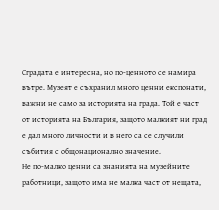Сградата е интересна, но по-ценното се намира вътре. Музеят е съхранил много ценни експонати, важни не само за историята на града. Той е част от историята на България, защото малкият ни град е дал много личности и в него са се случили събития с общонационално значение.
Не по-малко ценни са знанията на музейните работници, защото има не малка част от нещата,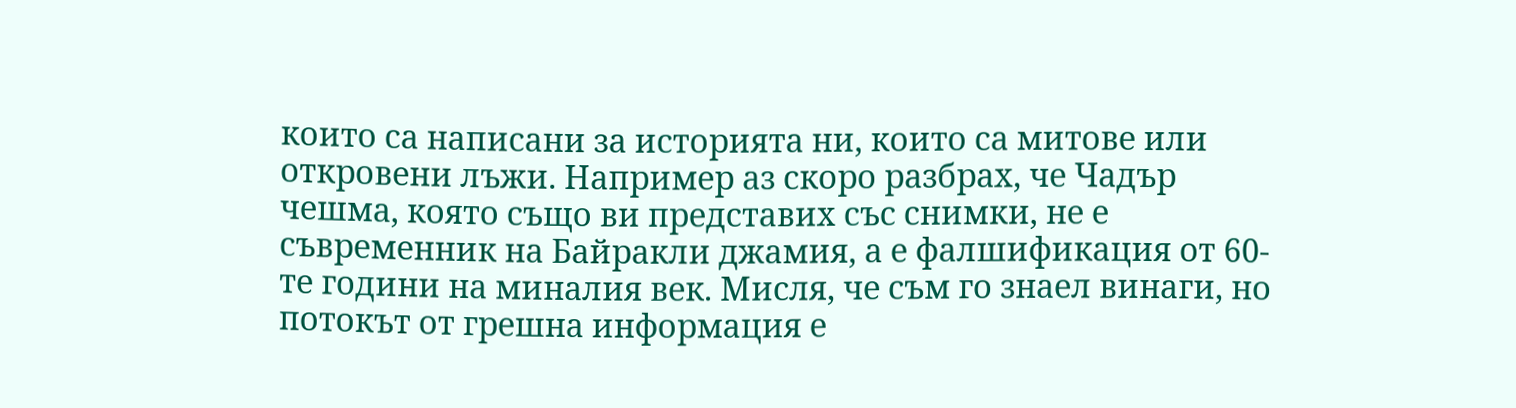които са написани за историята ни, които са митове или откровени лъжи. Например аз скоро разбрах, че Чадър чешма, която също ви представих със снимки, не е съвременник на Байракли джамия, а е фалшификация от 60-те години на миналия век. Мисля, че съм го знаел винаги, но потокът от грешна информация е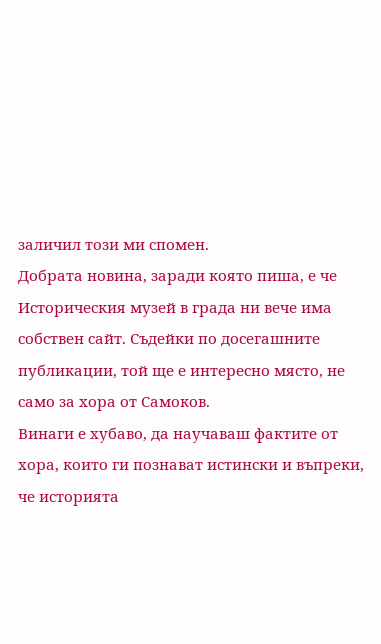заличил този ми спомен.
Добрата новина, заради която пиша, е че Историческия музей в града ни вече има собствен сайт. Съдейки по досегашните публикации, той ще е интересно място, не само за хора от Самоков.
Винаги е хубаво, да научаваш фактите от хора, които ги познават истински и въпреки, че историята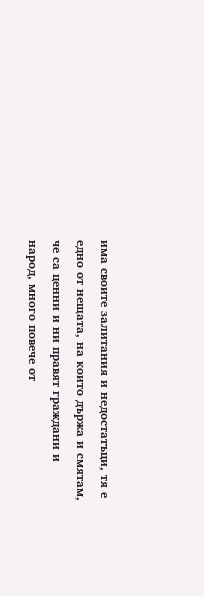има своите залитания и недостатъци, тя е едно от нещата, на които държа и смятам, че са ценни и ни правят граждани и народ, много повече от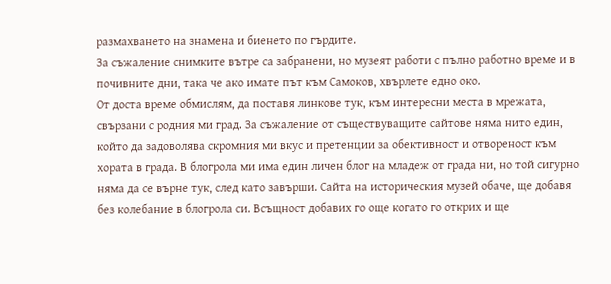размахването на знамена и биенето по гърдите.
За съжаление снимките вътре са забранени, но музеят работи с пълно работно време и в почивните дни, така че ако имате път към Самоков, хвърлете едно око.
От доста време обмислям, да поставя линкове тук, към интересни места в мрежата, свързани с родния ми град. За съжаление от съществуващите сайтове няма нито един, който да задоволява скромния ми вкус и претенции за обективност и отвореност към хората в града. В блогрола ми има един личен блог на младеж от града ни, но той сигурно няма да се върне тук, след като завърши. Сайта на историческия музей обаче, ще добавя без колебание в блогрола си. Всъщност добавих го още когато го открих и ще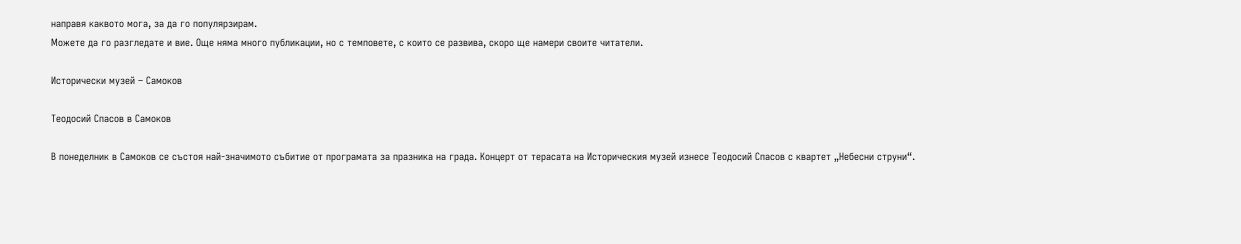направя каквото мога, за да го популярзирам.
Можете да го разгледате и вие. Още няма много публикации, но с темповете, с които се развива, скоро ще намери своите читатели.

Исторически музей – Самоков

Теодосий Спасов в Самоков

В понеделник в Самоков се състоя най-значимото събитие от програмата за празника на града. Концерт от терасата на Историческия музей изнесе Теодосий Спасов с квартет „Небесни струни“.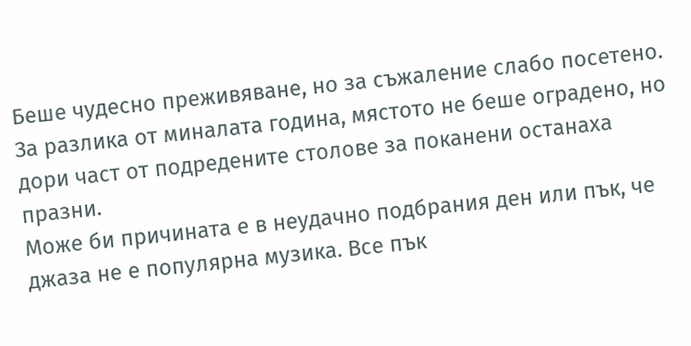Беше чудесно преживяване, но за съжаление слабо посетено. За разлика от миналата година, мястото не беше оградено, но дори част от подредените столове за поканени останаха празни.
Може би причината е в неудачно подбрания ден или пък, че джаза не е популярна музика. Все пък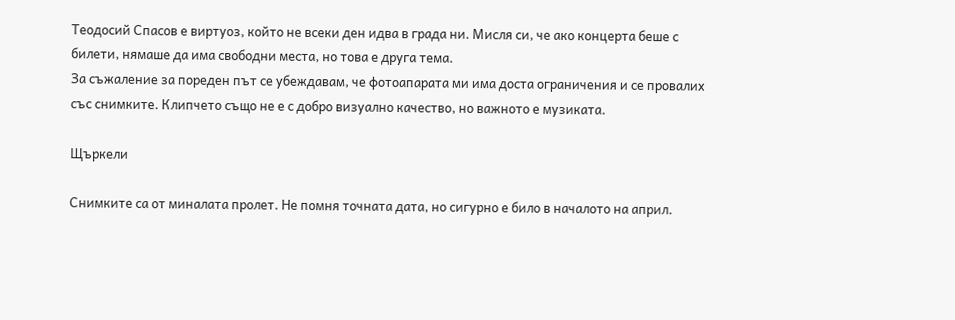Теодосий Спасов е виртуоз, който не всеки ден идва в града ни. Мисля си, че ако концерта беше с билети, нямаше да има свободни места, но това е друга тема.
За съжаление за пореден път се убеждавам, че фотоапарата ми има доста ограничения и се провалих със снимките. Клипчето също не е с добро визуално качество, но важното е музиката.

Щъркели

Снимките са от миналата пролет. Не помня точната дата, но сигурно е било в началото на април.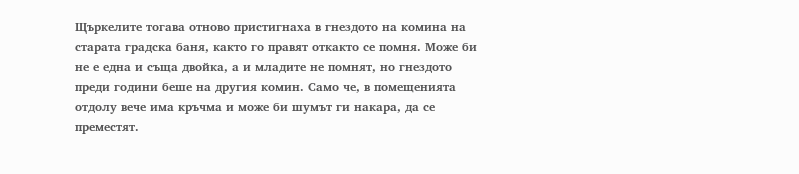Щъркелите тогава отново пристигнаха в гнездото на комина на старата градска баня, както го правят откакто се помня. Може би не е една и съща двойка, а и младите не помнят, но гнездото преди години беше на другия комин. Само че, в помещенията отдолу вече има кръчма и може би шумът ги накара, да се преместят.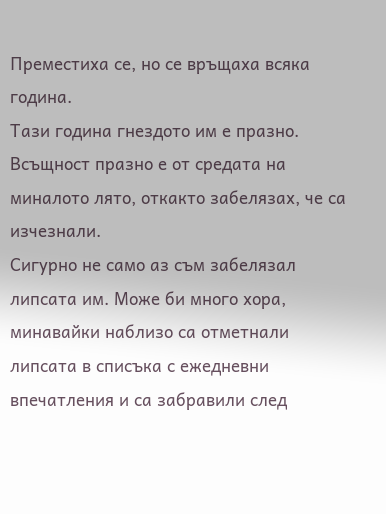Преместиха се, но се връщаха всяка година.
Тази година гнездото им е празно. Всъщност празно е от средата на миналото лято, откакто забелязах, че са изчезнали.
Сигурно не само аз съм забелязал липсата им. Може би много хора, минавайки наблизо са отметнали липсата в списъка с ежедневни впечатления и са забравили след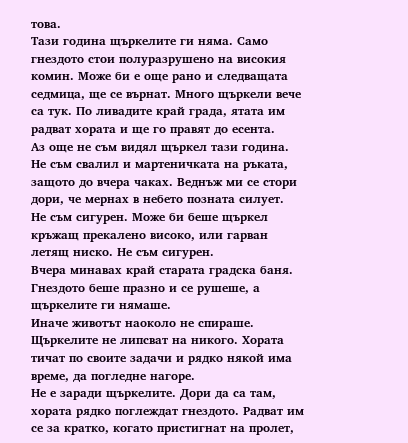това.
Тази година щъркелите ги няма. Само гнездото стои полуразрушено на високия комин. Може би е още рано и следващата седмица, ще се върнат. Много щъркели вече са тук. По ливадите край града, ятата им радват хората и ще го правят до есента.
Аз още не съм видял щъркел тази година. Не съм свалил и мартеничката на ръката, защото до вчера чаках. Веднъж ми се стори дори, че мернах в небето позната силует.
Не съм сигурен. Може би беше щъркел кръжащ прекалено високо, или гарван летящ ниско. Не съм сигурен.
Вчера минавах край старата градска баня. Гнездото беше празно и се рушеше, а щъркелите ги нямаше.
Иначе животът наоколо не спираше. Щъркелите не липсват на никого. Хората тичат по своите задачи и рядко някой има време, да погледне нагоре.
Не е заради щъркелите. Дори да са там, хората рядко поглеждат гнездото. Радват им се за кратко, когато пристигнат на пролет,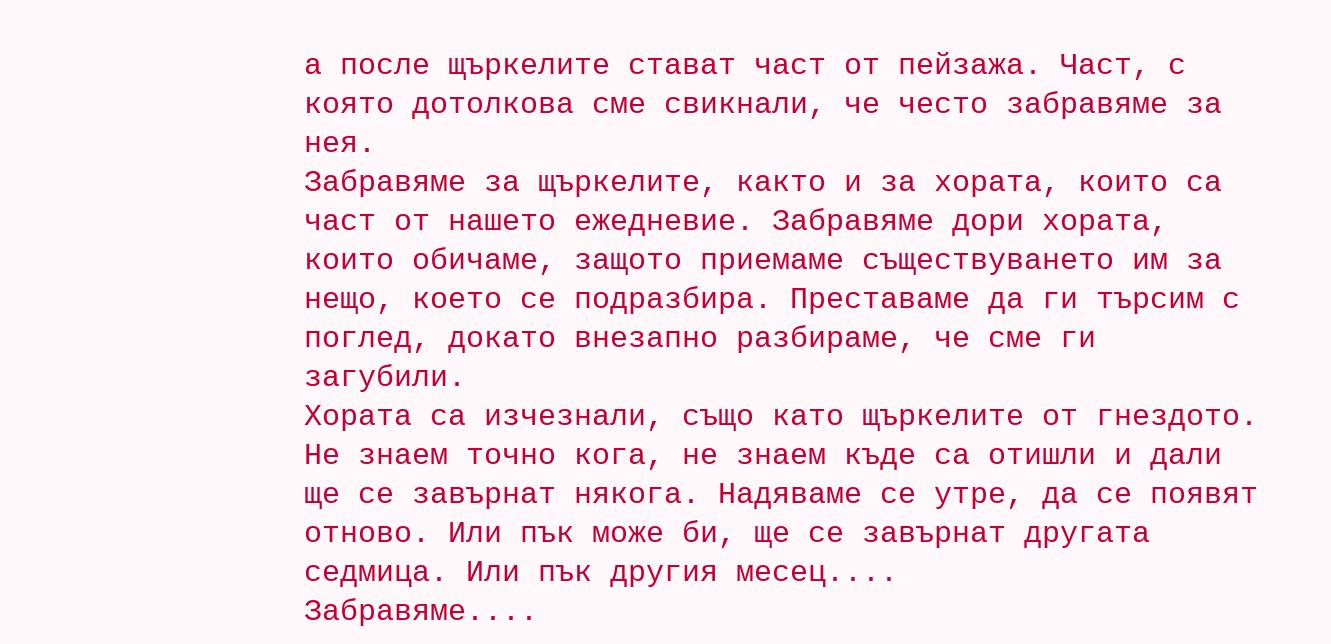а после щъркелите стават част от пейзажа. Част, с която дотолкова сме свикнали, че често забравяме за нея.
Забравяме за щъркелите, както и за хората, които са част от нашето ежедневие. Забравяме дори хората, които обичаме, защото приемаме съществуването им за нещо, което се подразбира. Преставаме да ги търсим с поглед, докато внезапно разбираме, че сме ги загубили.
Хората са изчезнали, също като щъркелите от гнездото. Не знаем точно кога, не знаем къде са отишли и дали ще се завърнат някога. Надяваме се утре, да се появят отново. Или пък може би, ще се завърнат другата седмица. Или пък другия месец....
Забравяме....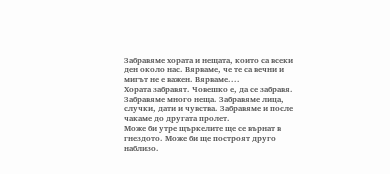Забравяме хората и нещата, които са всеки ден около нас. Вярваме, че те са вечни и мигът не е важен. Вярваме....
Хората забравят. Човешко е, да се забравя. Забравяме много неща. Забравяме лица, случки, дати и чувства. Забравяме и после чакаме до другата пролет.
Може би утре щъркелите ще се върнат в гнездото. Може би ще построят друго наблизо.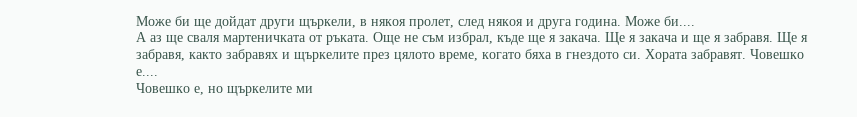Може би ще дойдат други щъркели, в някоя пролет, след някоя и друга година. Може би....
А аз ще сваля мартеничката от ръката. Още не съм избрал, къде ще я закача. Ще я закача и ще я забравя. Ще я забравя, както забравях и щъркелите през цялото време, когато бяха в гнездото си. Хората забравят. Човешко е....
Човешко е, но щъркелите ми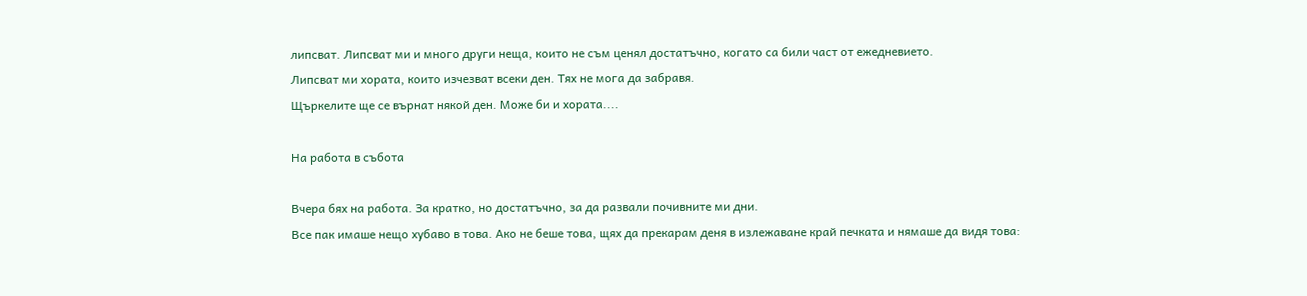липсват. Липсват ми и много други неща, които не съм ценял достатъчно, когато са били част от ежедневието.
Липсват ми хората, които изчезват всеки ден. Тях не мога да забравя.
Щъркелите ще се върнат някой ден. Може би и хората....

На работа в събота

Вчера бях на работа. За кратко, но достатъчно, за да развали почивните ми дни.
Все пак имаше нещо хубаво в това. Ако не беше това, щях да прекарам деня в излежаване край печката и нямаше да видя това: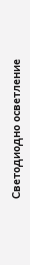Светодиодно осветление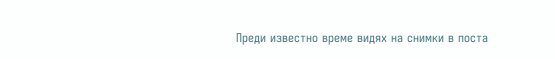Преди известно време видях на снимки в поста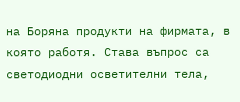на Боряна продукти на фирмата, в която работя. Става въпрос са светодиодни осветителни тела,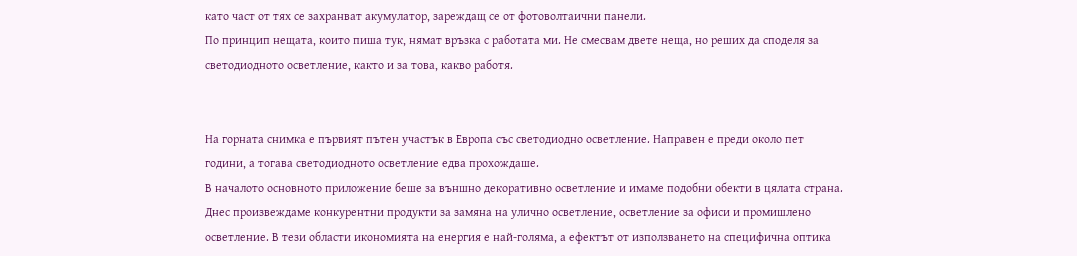като част от тях се захранват акумулатор, зареждащ се от фотоволтаични панели.
По принцип нещата, които пиша тук, нямат връзка с работата ми. Не смесвам двете неща, но реших да споделя за светодиодното осветление, както и за това, какво работя.


На горната снимка е първият пътен участък в Европа със светодиодно осветление. Направен е преди около пет години, а тогава светодиодното осветление едва прохождаше.
В началото основното приложение беше за външно декоративно осветление и имаме подобни обекти в цялата страна. Днес произвеждаме конкурентни продукти за замяна на улично осветление, осветление за офиси и промишлено осветление. В тези области икономията на енергия е най-голяма, а ефектът от използването на специфична оптика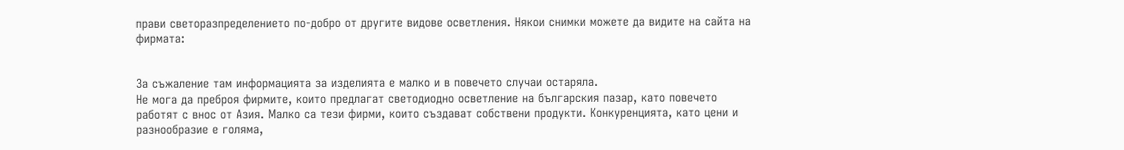прави светоразпределението по-добро от другите видове осветления. Някои снимки можете да видите на сайта на фирмата:


За съжаление там информацията за изделията е малко и в повечето случаи остаряла.
Не мога да преброя фирмите, които предлагат светодиодно осветление на българския пазар, като повечето работят с внос от Азия. Малко са тези фирми, които създават собствени продукти. Конкуренцията, като цени и разнообразие е голяма,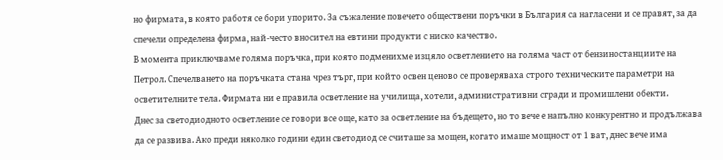но фирмата, в която работя се бори упорито. За съжаление повечето обществени поръчки в България са нагласени и се правят, за да спечели определена фирма, най-често вносител на евтини продукти с ниско качество.
В момента приключваме голяма поръчка, при която подменихме изцяло осветлението на голяма част от бензиностанциите на Петрол. Спечелването на поръчката стана чрез търг, при който освен ценово се проверяваха строго техническите параметри на осветителните тела. Фирмата ни е правила осветление на училища, хотели, административни сгради и промишлени обекти.
Днес за светодиодното осветление се говори все още, като за осветление на бъдещето, но то вече е напълно конкурентно и продължава да се развива. Ако преди няколко години един светодиод се считаше за мощен, когато имаше мощност от 1 ват, днес вече има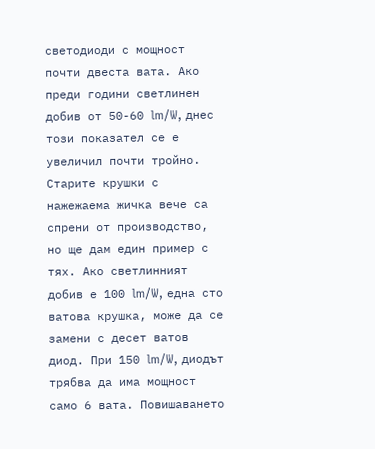светодиоди с мощност почти двеста вата. Ако преди години светлинен добив от 50-60 lm/W, днес този показател се е увеличил почти тройно.
Старите крушки с нажежаема жичка вече са спрени от производство, но ще дам един пример с тях. Ако светлинният добив е 100 lm/W, една сто ватова крушка, може да се замени с десет ватов диод. При 150 lm/W, диодът трябва да има мощност само 6 вата. Повишаването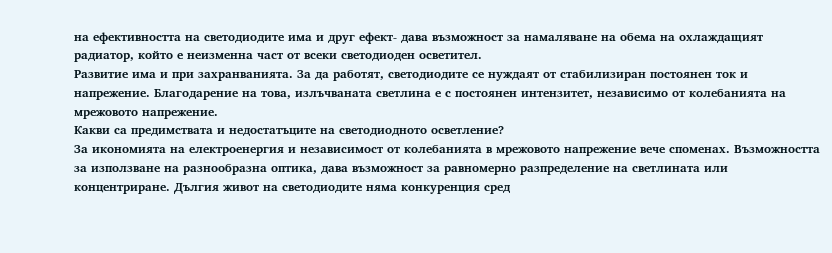на ефективността на светодиодите има и друг ефект- дава възможност за намаляване на обема на охлаждащият радиатор, който е неизменна част от всеки светодиоден осветител.
Развитие има и при захранванията. За да работят, светодиодите се нуждаят от стабилизиран постоянен ток и напрежение. Благодарение на това, излъчваната светлина е с постоянен интензитет, независимо от колебанията на мрежовото напрежение.
Какви са предимствата и недостатъците на светодиодното осветление?
За икономията на електроенергия и независимост от колебанията в мрежовото напрежение вече споменах. Възможността за използване на разнообразна оптика, дава възможност за равномерно разпределение на светлината или концентриране. Дългия живот на светодиодите няма конкуренция сред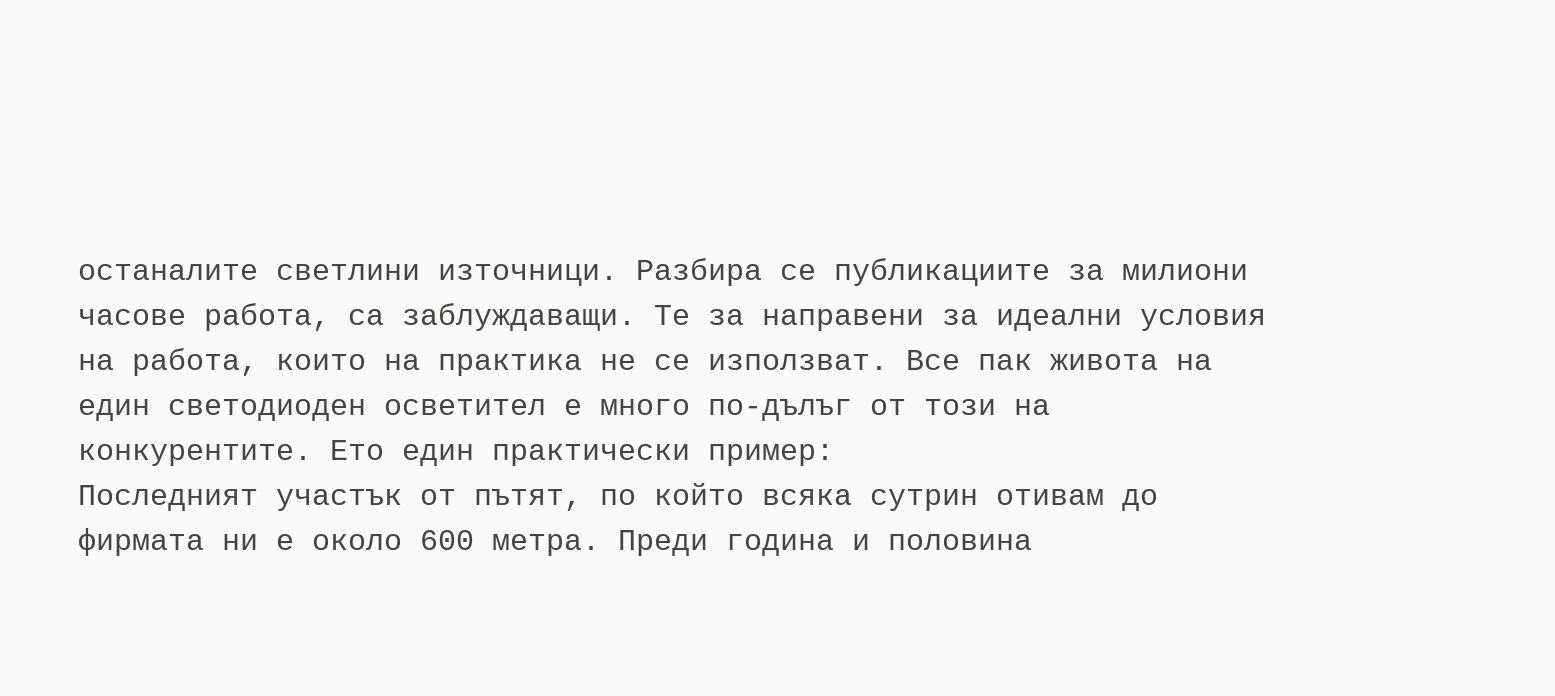останалите светлини източници. Разбира се публикациите за милиони часове работа, са заблуждаващи. Те за направени за идеални условия на работа, които на практика не се използват. Все пак живота на един светодиоден осветител е много по-дълъг от този на конкурентите. Ето един практически пример:
Последният участък от пътят, по който всяка сутрин отивам до фирмата ни е около 600 метра. Преди година и половина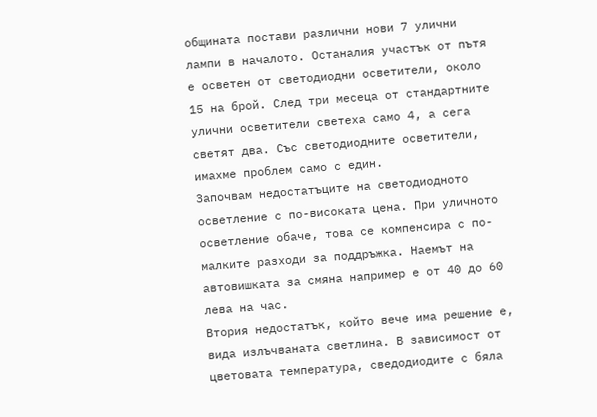общината постави различни нови 7 улични лампи в началото. Останалия участък от пътя е осветен от светодиодни осветители, около 15 на брой. След три месеца от стандартните улични осветители светеха само 4, а сега светят два. Със светодиодните осветители, имахме проблем само с един.
Започвам недостатъците на светодиодното осветление с по-високата цена. При уличното осветление обаче, това се компенсира с по-малките разходи за поддръжка. Наемът на автовишката за смяна например е от 40 до 60 лева на час.
Втория недостатък, който вече има решение е, вида излъчваната светлина. В зависимост от цветовата температура, сведодиодите с бяла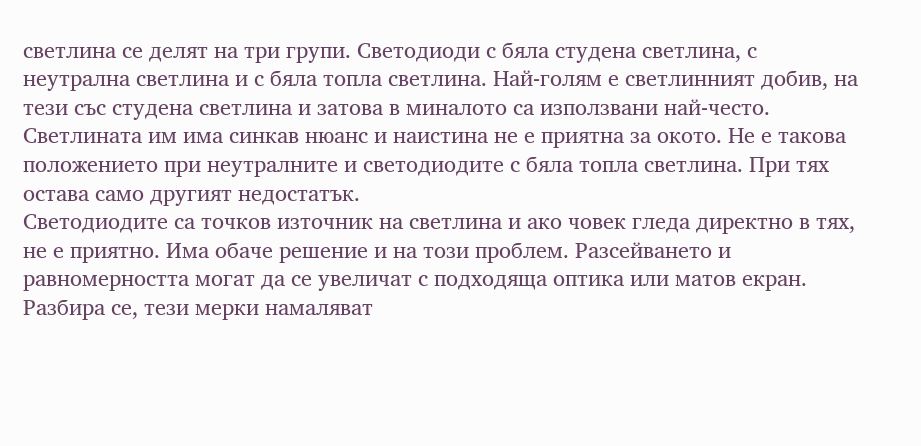светлина се делят на три групи. Светодиоди с бяла студена светлина, с неутрална светлина и с бяла топла светлина. Най-голям е светлинният добив, на тези със студена светлина и затова в миналото са използвани най-често. Светлината им има синкав нюанс и наистина не е приятна за окото. Не е такова положението при неутралните и светодиодите с бяла топла светлина. При тях остава само другият недостатък.
Светодиодите са точков източник на светлина и ако човек гледа директно в тях, не е приятно. Има обаче решение и на този проблем. Разсейването и равномерността могат да се увеличат с подходяща оптика или матов екран. Разбира се, тези мерки намаляват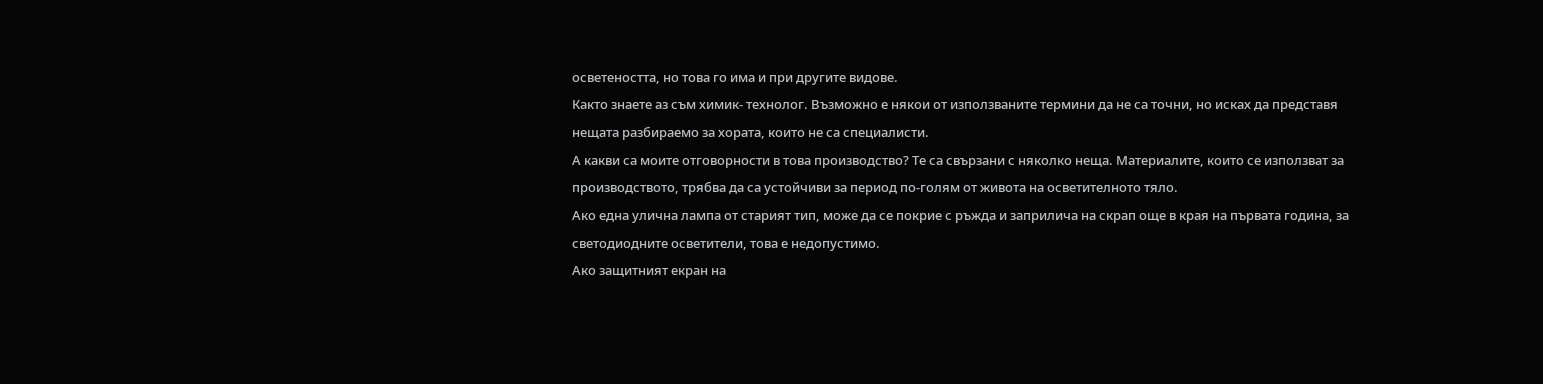осветеността, но това го има и при другите видове.
Както знаете аз съм химик- технолог. Възможно е някои от използваните термини да не са точни, но исках да представя нещата разбираемо за хората, които не са специалисти.
А какви са моите отговорности в това производство? Те са свързани с няколко неща. Материалите, които се използват за производството, трябва да са устойчиви за период по-голям от живота на осветителното тяло.
Ако една улична лампа от старият тип, може да се покрие с ръжда и заприлича на скрап още в края на първата година, за светодиодните осветители, това е недопустимо.
Ако защитният екран на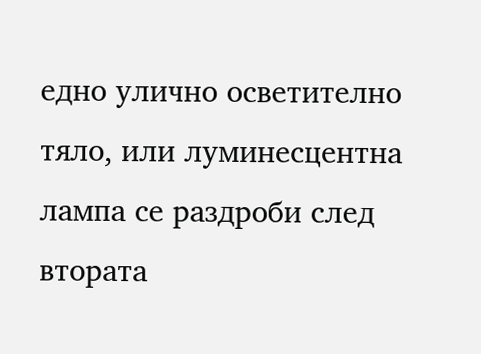едно улично осветително тяло, или луминесцентна лампа се раздроби след втората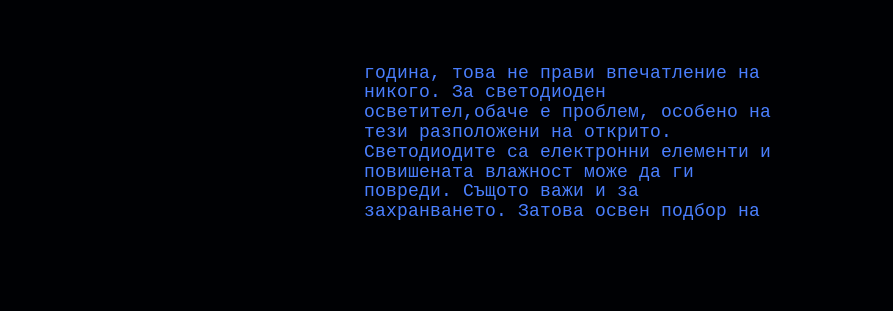година, това не прави впечатление на никого. За светодиоден осветител,обаче е проблем, особено на тези разположени на открито. Светодиодите са електронни елементи и повишената влажност може да ги повреди. Същото важи и за захранването. Затова освен подбор на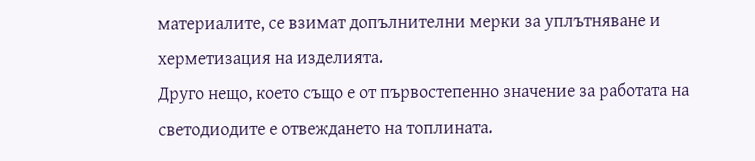материалите, се взимат допълнителни мерки за уплътняване и херметизация на изделията.
Друго нещо, което също е от първостепенно значение за работата на светодиодите е отвеждането на топлината.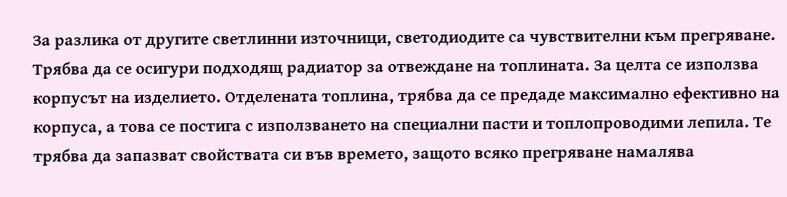За разлика от другите светлинни източници, светодиодите са чувствителни към прегряване. Трябва да се осигури подходящ радиатор за отвеждане на топлината. За целта се използва корпусът на изделието. Отделената топлина, трябва да се предаде максимално ефективно на корпуса, а това се постига с използването на специални пасти и топлопроводими лепила. Те трябва да запазват свойствата си във времето, защото всяко прегряване намалява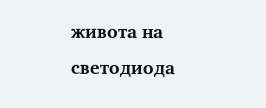живота на светодиода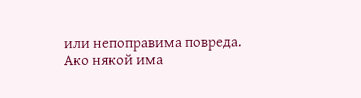или непоправима повреда.
Ако някой има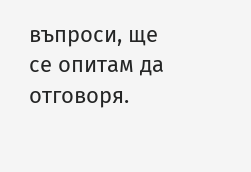въпроси, ще се опитам да отговоря.